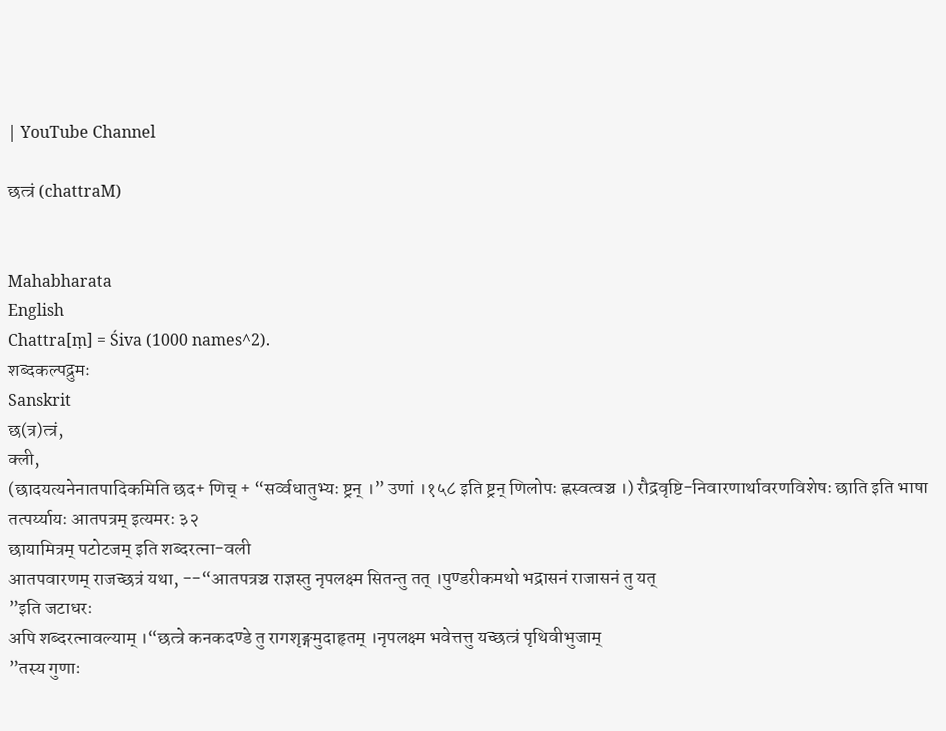| YouTube Channel

छत्त्रं (chattraM)


Mahabharata
English
Chattra[ṃ] = Śiva (1000 names^2).
शब्दकल्पद्रुमः
Sanskrit
छ(त्र)त्त्रं,
क्ली,
(छादयत्यनेनातपादिकमिति छद+ णिच् + “सर्व्वधातुभ्यः ष्ट्रन् ।” उणां ।१५८ इति ष्ट्रन् णिलोपः ह्नस्वत्वञ्च ।) रौद्रवृष्टि-निवारणार्थावरणविशेषः छाति इति भाषा
तत्पर्य्यायः आतपत्रम् इत्यमरः ३२
छायामित्रम् पटोटजम् इति शब्दरत्ना-वली
आतपवारणम् राजच्छत्रं यथा, --“आतपत्रञ्च राज्ञस्तु नृपलक्ष्म सितन्तु तत् ।पुण्डरीकमथो भद्रासनं राजासनं तु यत्
”इति जटाधरः
अपि शब्दरत्नावल्याम् ।“छत्त्रे कनकदण्डे तु रागशृङ्गमुदाहृतम् ।नृपलक्ष्म भवेत्तत्तु यच्छत्त्रं पृथिवीभुजाम्
”तस्य गुणाः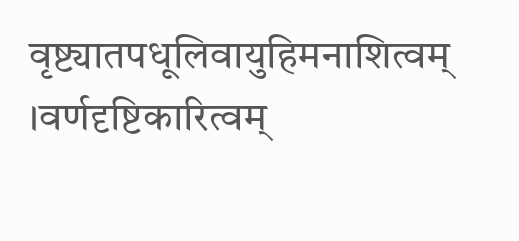वृष्ट्यातपधूलिवायुहिमनाशित्वम् ।वर्णदृष्टिकारित्वम्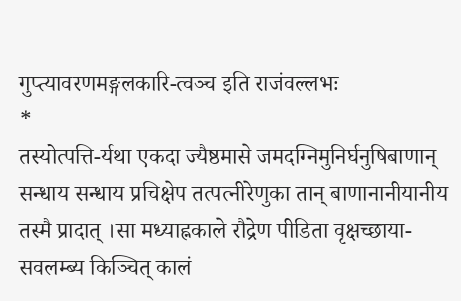गुप्त्यावरणमङ्गलकारि-त्वञ्च इति राजंवल्लभः
*
तस्योत्पत्ति-र्यथा एकदा ज्यैष्ठमासे जमदग्निमुनिर्घनुषिबाणान् सन्धाय सन्धाय प्रचिक्षेप तत्पत्नीरेणुका तान् बाणानानीयानीय तस्मै प्रादात् ।सा मध्याह्नकाले रौद्रेण पीडिता वृक्षच्छाया-सवलम्ब्य किञ्चित् कालं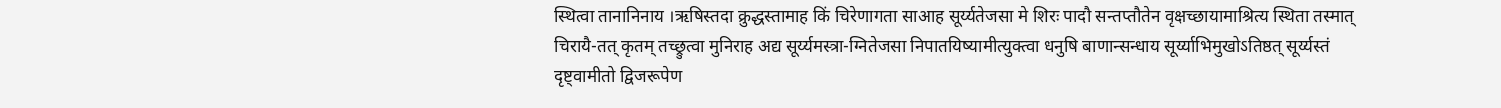स्थित्वा तानानिनाय ।ऋषिस्तदा क्रुद्धस्तामाह किं चिरेणागता साआह सूर्य्यतेजसा मे शिरः पादौ सन्तप्तौतेन वृक्षच्छायामाश्रित्य स्थिता तस्मात् चिरायै-तत् कृतम् तच्छ्रुत्वा मुनिराह अद्य सूर्य्यमस्त्रा-ग्नितेजसा निपातयिष्यामीत्युक्त्वा धनुषि बाणान्सन्धाय सूर्य्याभिमुखोऽतिष्ठत् सूर्य्यस्तं दृष्ट्वामीतो द्विजरूपेण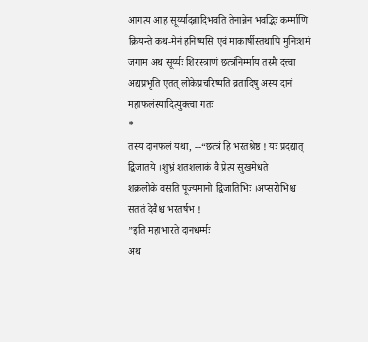आगत्य आह सूर्य्यादन्नादिभवति तेनान्नेन भवद्भिः कर्म्माणि क्रियन्ते कथ-मेनं हनिष्यसि एवं माकार्षीस्तथापि मुनिःशमं जगाम अथ सूर्य्यः शिरस्त्राणं छत्त्रंनिर्म्माय तस्मै दत्त्वा अद्यप्रभृति एतत् लोकेप्रचरिष्यति व्रतादिषु अस्य दानं महाफलंस्यादित्युक्त्वा गतः
*
तस्य दानफलं यथा, --“छत्त्रं हि भरतश्रेष्ठ ! यः प्रदद्यात् द्बिजातये ।शुभ्रं शतशलाकं वै प्रेत्य सुखमेधते
शक्रलोके वसति पूज्यमानो द्विजातिभिः ।अप्सरोभिश्च सततं देवैश्च भरतर्षभ !
”इति महाभारते दानधर्म्मः
अथ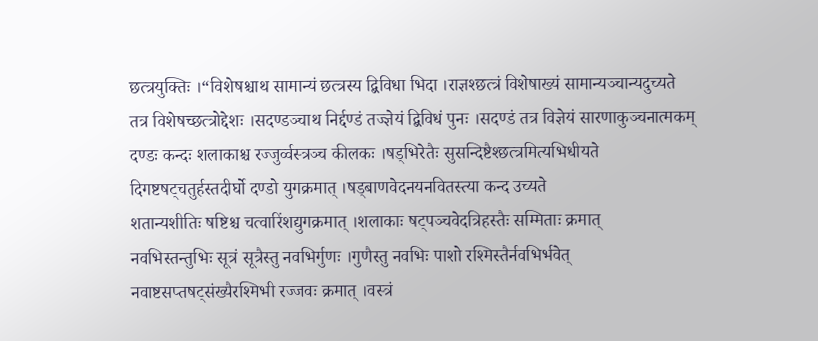छत्त्रयुक्तिः ।“विशेषश्चाथ सामान्यं छत्त्रस्य द्बिविधा भिदा ।राज्ञश्छत्त्रं विशेषाख्यं सामान्यञ्चान्यदुच्यते
तत्र विशेषच्छत्त्रोद्देशः ।सदण्डञ्चाथ निर्द्दण्डं तज्ज्ञेयं द्बिविधं पुनः ।सदण्डं तत्र विज्ञेयं सारणाकुञ्चनात्मकम्
दण्डः कन्दः शलाकाश्च रज्जुर्व्वस्त्रञ्च कीलकः ।षड्भिरेतैः सुसन्दिष्टैश्छत्त्रमित्यभिधीयते
दिगष्टषट्चतुर्हस्तदीर्घो दण्डो युगक्रमात् ।षड्बाणवेदनयनवितस्त्या कन्द उच्यते
शतान्यशीतिः षष्टिश्च चत्वारिंशद्युगक्रमात् ।शलाकाः षट्पञ्चवेदत्रिहस्तैः सम्मिताः क्रमात्
नवभिस्तन्तुभिः सूत्रं सूत्रैस्तु नवभिर्गुणः ।गुणैस्तु नवभिः पाशो रश्मिस्तैर्नवभिर्भवेत्
नवाष्टसप्तषट्संख्यैरश्मिभी रज्जवः क्रमात् ।वस्त्रं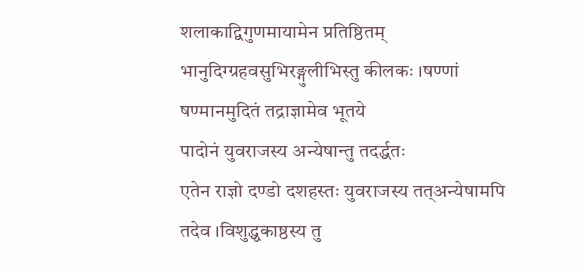शलाकाद्विगुणमायामेन प्रतिष्ठितम्
भानुदिग्ग्रहवसुभिरङ्गुलीभिस्तु कीलकः ।षण्णां षण्मानमुदितं तद्राज्ञामेव भूतये
पादोनं युवराजस्य अन्येषान्तु तदर्द्धतः
एतेन राज्ञो दण्डो दशहस्तः युवराजस्य तत्अन्येषामपि तदेव ।विशुद्ध्वकाष्ठस्य तु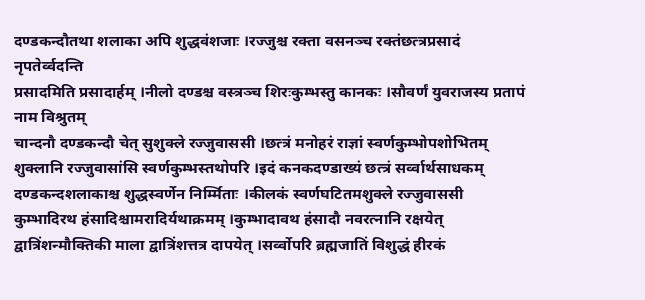दण्डकन्दौतथा शलाका अपि शुद्धवंशजाः ।रज्जुश्च रक्ता वसनञ्च रक्तंछत्त्रप्रसादं नृपतेर्व्वदन्ति
प्रसादमिति प्रसादार्हम् ।नीलो दण्डश्च वस्त्रञ्च शिरःकुम्भस्तु कानकः ।सौवर्णं युवराजस्य प्रतापं नाम विश्रुतम्
चान्दनौ दण्डकन्दौ चेत् सुशुक्ले रज्जुवाससी ।छत्त्रं मनोहरं राज्ञां स्वर्णकुम्भोपशोभितम्
शुक्लानि रज्जुवासांसि स्वर्णकुम्भस्तथोपरि ।इदं कनकदण्डाख्यं छत्त्रं सर्व्वार्थसाधकम्
दण्डकन्दशलाकाश्च शुद्धस्वर्णेन निर्म्मिताः ।कीलकं स्वर्णघटितमशुक्ले रज्जुवाससी
कुम्भादिरथ हंसादिश्चामरादिर्यथाक्रमम् ।कुम्भादावथ हंसादौ नवरत्नानि रक्षयेत्
द्वात्रिंशन्मौक्तिकी माला द्वात्रिंशत्तत्र दापयेत् ।सर्व्वोपरि ब्रह्मजातिं विशुद्धं हीरकं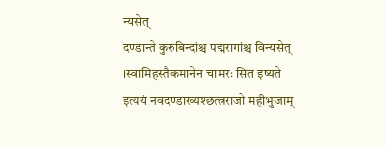न्यसेत्
दण्डान्ते कुरुबिन्दांश्च पद्मरागांश्च विन्यसेत् ।स्वामिहस्तैकमानेन चामरः सित इष्यते
इत्ययं नवदण्डाख्यश्छत्त्रराजो महीभुजाम्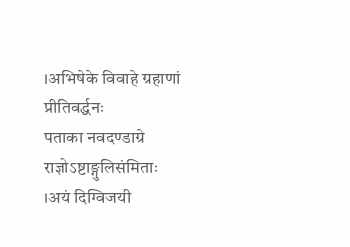।अभिषेके विवाहे ग्रहाणां प्रीतिवर्द्धनः
पताका नवदण्डाग्रे राज्ञोऽष्टाङ्गुलिसंमिताः ।अयं दिग्विजयी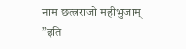नाम छत्त्रराजो महीभुजाम्
”इति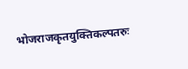भोजराजकृतयुक्तिकल्पतरुः